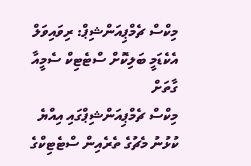މިކްސް ޗެމްޕިއަންޝިޕް: ރިވައިވަލް އެކެޑަމީ ބަލިކޮށް ސްޓެޓިކް ސެމީއާ ގާތަށް
މިކްސް ޗެމްޕިއަންޝިޕްގައި އިއްޔެ ކުޅުނު މެޗުގެ ތެރެއިން ސްޓެޓިކްގެ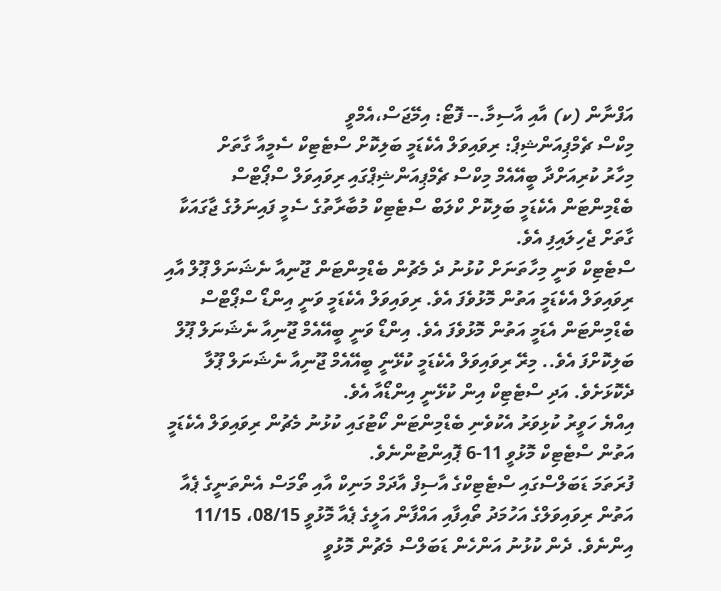އަފްނާން (ކ) އާއި އާސިމާ.-- ފޮޓޯ: އިމޭޖަސް،އެމްވީ
މިކްސް ޗެމްޕިއަންޝިޕް: ރިވައިވަލް އެކެޑަމީ ބަލިކޮށް ސްޓެޓިކް ސެމީއާ ގާތަށް
މިހާރު ކުރިއަށްދާ ބީއޭއެމް މިކްސް ޗެމްޕިއަންޝިޕްގައި ރިވައިވަލް ސްޕޯޓްސް ބެޑްމިންޓަން އެކެޑަމީ ބަލިކޮށް ކްލަބް ސްޓެޓިކް މުބާރާތުގެ ސެމީ ފައިނަލުގެ ޖާގައަކާ ގާތަށް ޖެހިލައިފި އެވެ.
ސްޓެޓިކް ވަނީ މިހާތަނަށް ކުޅުނު ދެ މެޗުން ބެޑްމިންޓަން ޖޫނިއާ ނެޝަނަލް ޕޫލް އާއި ރިވައިވަލް އެކެޑަމީ އަތުން މޮޅުވެފަ އެވެ. ރިވައިވަލް އެކެޑަމީ ވަނީ އިންޑޯ ސްޕޯޓްސް ބެޑްމިންޓަން އެޑަމީ އަތުން މޮޅުވެފަ އެވެ. އިންޑޯ ވަނީ ބީއޭއެމް ޖޫނިއާ ނެޝަނަލް ޕޫލް ބަލިކޮށްފަ އެވެ.. މިރޭ ރިވައިވަލް އެކެޑަމީ ކުޅޭނީ ބީއޭއެމް ޖޫނިއާ ނެޝަނަލް ޕޫލާ ދެކޮޅަށެވެ. އަދި ސްޓެޓިކް އިން ކުޅޭނީ އިންޑޯއާ އެވެ.
އިއްޔެ ހަވީރު ކުޅިވަރު އެކުވެނި ބެޑްމިންޓަން ކޯޓުގައި ކުޅުނު މެޗުން ރިވައިވަލް އެކެޑަމީ އަތުން ސްޓެޓިކް މޮޅުވީ 11-6 ޕޮއިންޓުންނެވެ.
ފުރަތަމަ ޑަބަލްސްގައި ސްޓެޓިކްގެ އާސިފް އާދަމް މަނިކް އާއި ތޯމަސް އެންތަނީގެ ޕެއާ އަތުން ރިވައިވަލްގެ އަހުމަދު ތޯއިފާއި އައްފާން އަލީގެ ޕެއާ މޮޅުވީ 08/15، 11/15 އިންނެވެ. ދެން ކުޅުނު އަންހެން ޑަބަލްސް މެޗުން މޮޅުވީ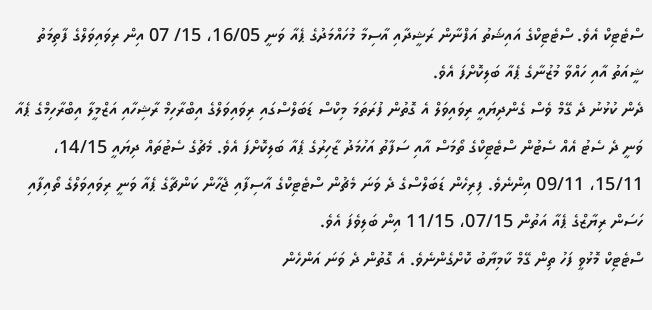ސްޓެޓިކް އެވެ. ސްޓެޓިކްގެ އައިޝަތު އަފްނާން ރަޝީދާއި އާސިމާ މުހައްމަދުގެ ޕެއާ ވަނީ 16/05، 15/ 07 އިން ރިވައިވަލްގެ ފާތިމަތު ޝީއަތު އާއި ހައްވާ މުޒުނާގެ ޕެއާ ބަލިކޮށްފަ އެވެ.
ދެން ކުޅުނު ދެ ގޭމް ވެސް ގެންދިޔައީ ރިވައިވަލް އެ ގޮތުން ފުރަތަމަ މިކްސް ޑަބަލްސްގައި ރިވައިވަލްގެ އިބްރާހިމް ރާޝިހާއި އަޒްމީލާ އިބްރާހިމްގެ ޕެއާ ވަނީ ދެ ސެޓު އެއް ސެޓުން ސްޓެޓިކްގެ ތޯމަސް އާއި ސަފާތު އަހުމަދު ޒާހިރުގެ ޕެއާ ބަލިކޮށްފަ އެވެ. މެޗުގެ ސެޓުތައް ދިޔައީ 14/15، 15/11، 09/11 އިންނެވެ. ފިރިހެން ޑަބަލްސްގެ ދެ ވަނަ މެޗުން ސްޓެޓިކްގެ އާސިފާއި ޖެހާން ކަންޗާގެ ޕެއާ ވަނީ ރިވައިވަލްގެ ތޯއިފާއި ހަސަން ރިޔާޒްގެ ޕެއާ އަތުން 07/15، 11/15 އިން ބަލިވެފަ އެވެ.
ސްޓެޓިކް މޮޅުވީ ފަހު ތިން ގޭމް ކާމިޔާބު ކޮށްގެންނެވެ. އެ ގޮތުން ދެ ވަނަ އަންހެން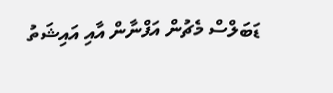ޑަބަލްސް މެޗުން އަފްނާން އާއި އައިޝަތު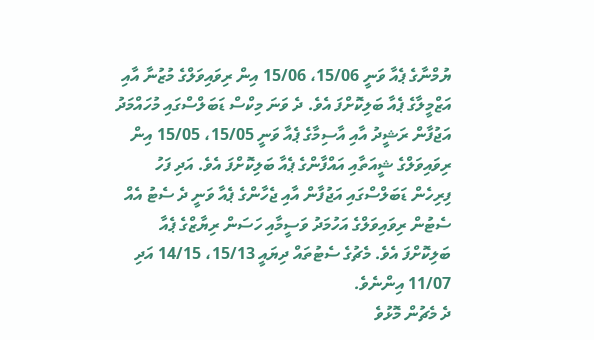ޔުމްނާގެ ޕެއާ ވަނީ 15/06، 15/06 އިން ރިވައިވަލްގެ މުޒުނާ އާއި އަޒްމީލާގެ ޕެއާ ބަލިކޮށްފަ އެވެ. ދެ ވަނަ މިކްސް ޑަބަލްސްގައި މުހައްމަދު އަޖުފާން ރަޝީދު އާއި އާސިމާގެ ޕެއާ ވަނީ 15/05، 15/05 އިން ރިވައިވަލްގެ ޝީއަތާއި އައްފާންގެ ޕެއާ ބަލިކޮށްފަ އެވެ. އަދި ފަހު ފިރިހެން ޑަބަލްސްގައި އަޖުފާން އާއި ޖެހާންގެ ޕެއާ ވަނީ ދެ ސެޓު އެއް ސެޓުން ރިވައިވަލްގެ އަހުމަދު ވަސީމާއި ހަސަން ރިޔާޒްގެ ޕެއާ ބަލިކޮށްފަ އެވެ. މެޗުގެ ސެޓުތައް ދިޔައީ 15/13، 14/15 އަދި 11/07 އިންނެވެ.
ދެ މެޗުން މޮޅުވެ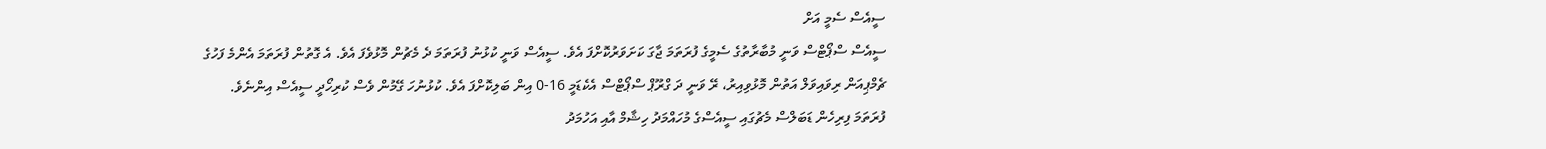ސީއެސް ސެމީ އަށް
ސީއެސް ސްޕޯޓްސް ވަނީ މުބާރާތުގެ ސެމީގެ ފުރަތަމަ ޖާގަ ކަށަވަރުކޮށްފަ އެވެ. ސީއެސް ވަނީ ކުޅުނު ފުރަތަމަ ދެ މެޗުން މޮޅުވެފަ އެވެ. އެ ގޮތުން ފުރަތަމަ އެންމެ ފަހުގެ ޗެމްޕިއަން ރިވައިވަލް އަތުން މޮޅުވިއިރު، ރޭ ވަނީ ދަ ގްރޫޕް ސްޕޯޓްސް އެކެޑަމީ 16-0 އިން ބަލިކޮށްފަ އެވެ. ކުޅުނުހަ ގޭމުން ވެސް ކުރިހޯދީ ސީއެސް އިންނެވެ.
ފުރަތަމަ ފިރިހެން ޑަބަލްސް މެޗުގައި ސީއެސްގެ މުހައްމަދު ހިޝާމް އާއި އަހުމަދު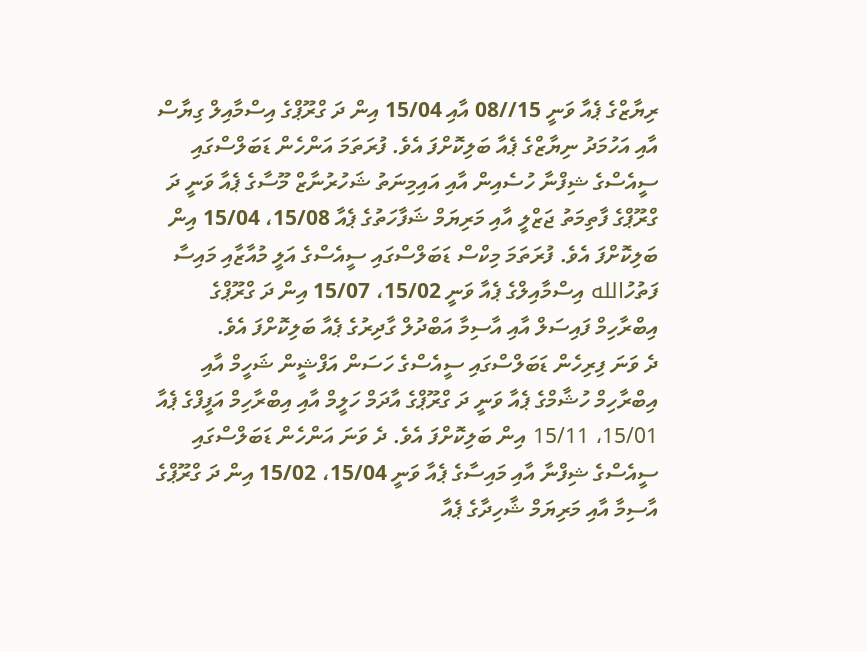ރިޔާޒްގެ ޕެއާ ވަނީ 15//08 އާއި 15/04 އިން ދަ ގްރޫޕްގެ އިސްމާއިލް ގިޔާސް އާއި އަހުމަދު ނިޔާޒްގެ ޕެއާ ބަލިކޮށްފަ އެވެ. ފުރަތަމަ އަންހެން ޑަބަލްސްގައި ސީއެސްގެ ޝިފްނާ ހުސެއިން އާއި އައިމިނަތު ޝަހުރުނާޒް މޫސާގެ ޕެއާ ވަނީ ދަ ގްރޫޕްގެ ފާތިމަތު ޖަޒްލީ އާއި މަރިޔަމް ޝަފާހަތުގެ ޕެއާ 15/08، 15/04 އިން ބަލިކޮށްފަ އެވެ. ފުރަތަމަ މިކްސް ޑަބަލްސްގައި ސީއެސްގެ އަލީ މުއާޒާއި މައިސާ ފަތުހުالله އިސްމާއިލްގެ ޕެއާ ވަނީ 15/02، 15/07 އިން ދަ ގްރޫޕްގެ އިބްރާހިމް ފައިސަލް އާއި އާސިމާ އަބްދުލް ގާދިރުގެ ޕެއާ ބަލިކޮށްފަ އެވެ.
ދެ ވަނަ ފިރިހެން ޑަބަލްސްގައި ސީއެސްގެ ހަސަން އަފްޝީން ޝަހީމް އާއި އިބްރާހިމް ހުޝާމްގެ ޕެއާ ވަނީ ދަ ގްރޫޕްގެ އާދަމް ހަލީމް އާއި އިބްރާހިމް އަފީފްގެ ޕެއާ 15/01، 15/11 އިން ބަލިކޮށްފަ އެވެ. ދެ ވަނަ އަންހެން ޑަބަލްސްގައި ސީއެސްގެ ޝިފްނާ އާއި މައިސާގެ ޕެއާ ވަނީ 15/04، 15/02 އިން ދަ ގްރޫޕްގެ އާސިމާ އާއި މަރިޔަމް ޝާހިދާގެ ޕެއާ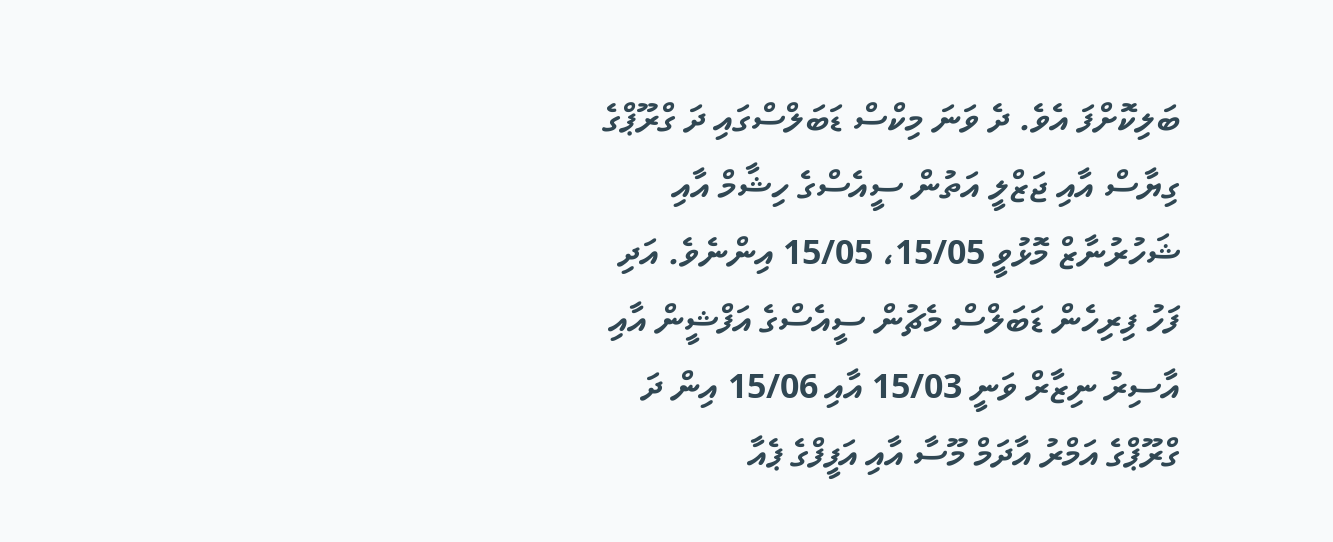ބަލިކޮށްފަ އެވެ. ދެ ވަނަ މިކްސް ޑަބަލްސްގައި ދަ ގްރޫޕްގެ ގިޔާސް އާއި ޖަޒްލީ އަތުން ސީއެސްގެ ހިޝާމް އާއި ޝަހުރުނާޒް މޮޅުވީ 15/05، 15/05 އިންނެވެ. އަދި ފަހު ފިރިހެން ޑަބަލްސް މެޗުން ސީއެސްގެ އަފްޝީން އާއި އާސިރު ނިޒާރް ވަނީ 15/03 އާއި 15/06 އިން ދަ ގްރޫޕްގެ އަމްރު އާދަމް މޫސާ އާއި އަފީފްގެ ޕެއާ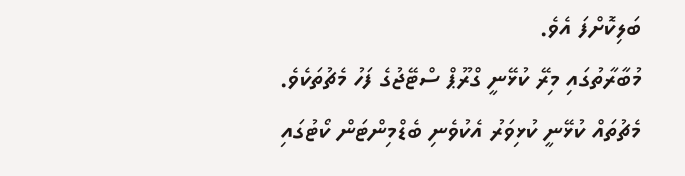ބަލިކޮށްފަ އެވެ.
މުބާރާތުގައި މިރޭ ކުޅޭނީ ގްރޫޕް ސްޓޭޖުގެ ފަހު މެޗުތަކެވެ. މެޗުތައް ކުޅޭނީ ކުޅިވަރު އެކުވެނި ބެޑްމިންޓަން ކޯޓުގައި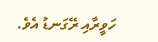ހަވީރާއި ރޭގަނޑު އެވެ.